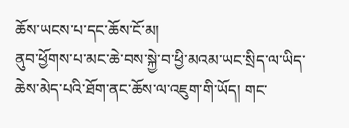ཆོས་ཡངས་པ་དང་ཆོས་ངོ་མ།
ནུབ་ཕྱོགས་པ་མང་ཆེ་བས་སྐྱེ་བ་ཕྱི་མའམ་ཡང་སྲིད་ལ་ཡིད་ཆེས་མེད་པའི་ཐོག་ནང་ཆོས་ལ་འཇུག་གི་ཡོད། གང་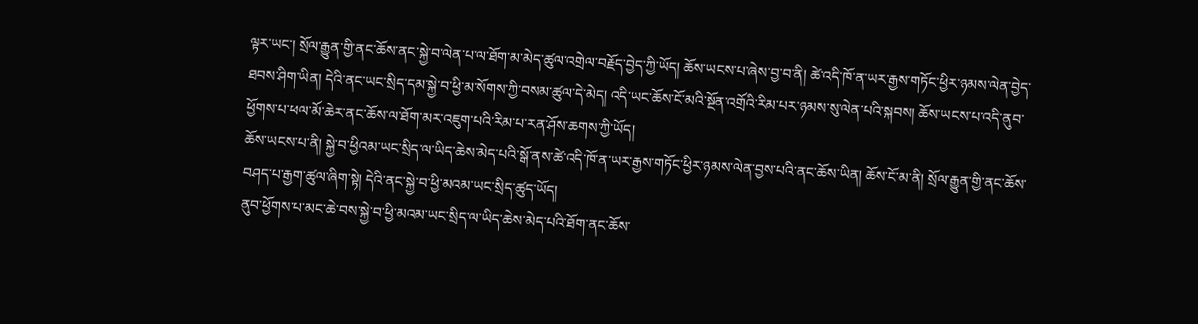ལྟར་ཡང་། སྲོལ་རྒྱུན་གྱི་ནང་ཆོས་ནང་སྐྱེ་བ་ལེན་པ་ལ་ཐོག་མ་མེད་ཚུལ་འགྲེལ་བརྗོད་བྱེད་ཀྱི་ཡོད། ཆོས་ཡངས་པ་ཞེས་བྱ་བ་ནི། ཚེ་འདི་ཁོ་ན་ཡར་རྒྱས་གཏོང་ཕྱིར་ཉམས་ལེན་བྱེད་ཐབས་ཤིག་ཡིན། དེའི་ནང་ཡང་སྲིད་དམ་སྐྱེ་བ་ཕྱི་མ་སོགས་ཀྱི་བསམ་ཚུལ་དེ་མེད། འདི་ཡང་ཆོས་ངོ་མའི་སྔོན་འགྲོའི་རིམ་པར་ཉམས་སུ་ལེན་པའི་སྐབས། ཆོས་ཡངས་པ་འདི་ནུབ་ཕྱོགས་པ་ཕལ་མོ་ཆེར་ནང་ཆོས་ལ་ཐོག་མར་འཇུག་པའི་རིམ་པ་རན་ཤོས་ཆགས་ཀྱི་ཡོད།
ཆོས་ཡངས་པ་ནི། སྐྱེ་བ་ཕྱིའམ་ཡང་སྲིད་ལ་ཡིད་ཆེས་མེད་པའི་སྒོ་ནས་ཚེ་འདི་ཁོ་ན་ཡར་རྒྱས་གཏོང་ཕྱིར་ཉམས་ལེན་བྱས་པའི་ནང་ཆོས་ཡིན། ཆོས་ངོ་མ་ནི། སྲོལ་རྒྱུན་གྱི་ནང་ཆོས་བཤད་པ་རྒྱག་ཚུལ་ཞིག་སྟེ། དེའི་ནང་སྐྱེ་བ་ཕྱི་མའམ་ཡང་སྲིད་ཚུད་ཡོད།
ནུབ་ཕྱོགས་པ་མང་ཆེ་བས་སྐྱེ་བ་ཕྱི་མའམ་ཡང་སྲིད་ལ་ཡིད་ཆེས་མེད་པའི་ཐོག་ནང་ཆོས་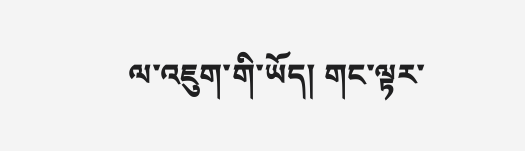ལ་འཇུག་གི་ཡོད། གང་ལྟར་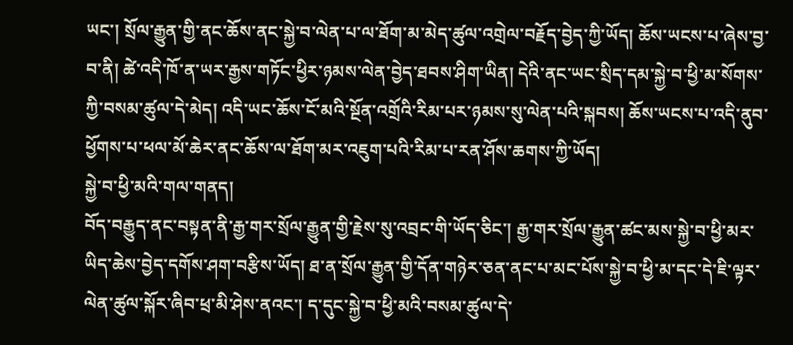ཡང་། སྲོལ་རྒྱུན་གྱི་ནང་ཆོས་ནང་སྐྱེ་བ་ལེན་པ་ལ་ཐོག་མ་མེད་ཚུལ་འགྲེལ་བརྗོད་བྱེད་ཀྱི་ཡོད། ཆོས་ཡངས་པ་ཞེས་བྱ་བ་ནི། ཚེ་འདི་ཁོ་ན་ཡར་རྒྱས་གཏོང་ཕྱིར་ཉམས་ལེན་བྱེད་ཐབས་ཤིག་ཡིན། དེའི་ནང་ཡང་སྲིད་དམ་སྐྱེ་བ་ཕྱི་མ་སོགས་ཀྱི་བསམ་ཚུལ་དེ་མེད། འདི་ཡང་ཆོས་ངོ་མའི་སྔོན་འགྲོའི་རིམ་པར་ཉམས་སུ་ལེན་པའི་སྐབས། ཆོས་ཡངས་པ་འདི་ནུབ་ཕྱོགས་པ་ཕལ་མོ་ཆེར་ནང་ཆོས་ལ་ཐོག་མར་འཇུག་པའི་རིམ་པ་རན་ཤོས་ཆགས་ཀྱི་ཡོད།
སྐྱེ་བ་ཕྱི་མའི་གལ་གནད།
བོད་བརྒྱུད་ནང་བསྟན་ནི་རྒྱ་གར་སྲོལ་རྒྱུན་གྱི་རྗེས་སུ་འབྲང་གི་ཡོད་ཅིང་། རྒྱ་གར་སྲོལ་རྒྱུན་ཚང་མས་སྐྱེ་བ་ཕྱི་མར་ཡིད་ཆེས་བྱེད་དགོས་ཤག་བརྩིས་ཡོད། ཐ་ན་སྲོལ་རྒྱུན་གྱི་དོན་གཉེར་ཅན་ནང་པ་མང་པོས་སྐྱེ་བ་ཕྱི་མ་དང་དེ་ཇི་ལྟར་ལེན་ཚུལ་སྐོར་ཞིབ་ཕྲ་མི་ཤེས་ནའང་། ད་དུང་སྐྱེ་བ་ཕྱི་མའི་བསམ་ཚུལ་དེ་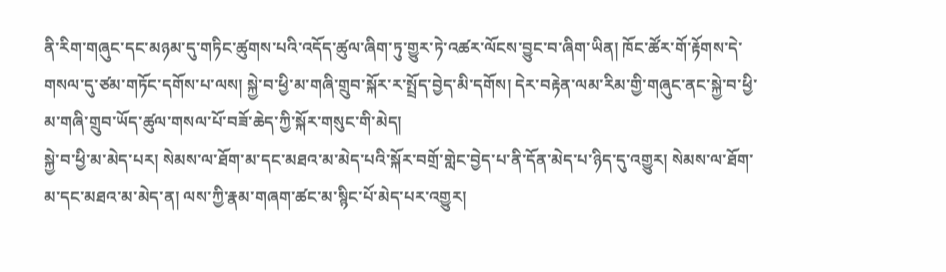ནི་རིག་གཞུང་དང་མཉམ་དུ་གཏིང་ཚུགས་པའི་འདོད་ཚུལ་ཞིག་ཏུ་གྱུར་ཏེ་འཚར་ལོངས་བྱུང་བ་ཞིག་ཡིན། ཁོང་ཚོར་གོ་རྟོགས་དེ་གསལ་དུ་ཙམ་གཏོང་དགོས་པ་ལས། སྐྱེ་བ་ཕྱི་མ་གཞི་གྲུབ་སྐོར་ར་སྤྲོད་བྱེད་མི་དགོས། དེར་བརྟེན་ལམ་རིམ་གྱི་གཞུང་ནང་སྐྱེ་བ་ཕྱི་མ་གཞི་གྲུབ་ཡོད་ཚུལ་གསལ་པོ་བཟོ་ཆེད་ཀྱི་སྐོར་གསུང་གི་མེད།
སྐྱེ་བ་ཕྱི་མ་མེད་པར། སེམས་ལ་ཐོག་མ་དང་མཐའ་མ་མེད་པའི་སྐོར་བགྲོ་གླེང་བྱེད་པ་ནི་དོན་མེད་པ་ཉིད་དུ་འགྱུར། སེམས་ལ་ཐོག་མ་དང་མཐའ་མ་མེད་ན། ལས་ཀྱི་རྣམ་གཞག་ཚང་མ་སྙིང་པོ་མེད་པར་འགྱུར།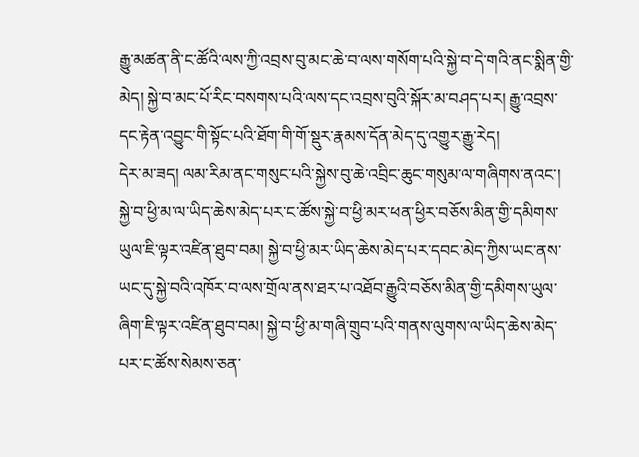རྒྱུ་མཚན་ནི་ང་ཚོའི་ལས་ཀྱི་འབྲས་བུ་མང་ཆེ་བ་ལས་གསོག་པའི་སྐྱེ་བ་དེ་གའི་ནང་སྨིན་གྱི་མེད། སྐྱེ་བ་མང་པོ་རིང་བསགས་པའི་ལས་དང་འབྲས་བུའི་སྐོར་མ་བཤད་པར། རྒྱུ་འབྲས་དང་རྟེན་འབྱུང་གི་སྟོང་པའི་ཐོག་གི་གོ་སྡུར་རྣམས་དོན་མེད་དུ་འགྱུར་རྒྱུ་རེད།
དེར་མ་ཟད། ལམ་རིམ་ནང་གསུང་པའི་སྐྱེས་བུ་ཆེ་འབྲིང་ཆུང་གསུམ་ལ་གཞིགས་ནའང་། སྐྱེ་བ་ཕྱི་མ་ལ་ཡིད་ཆེས་མེད་པར་ང་ཚོས་སྐྱེ་བ་ཕྱི་མར་ཕན་ཕྱིར་བཅོས་མིན་གྱི་དམིགས་ཡུལ་ཇི་ལྟར་འཛིན་ཐུབ་བམ། སྐྱེ་བ་ཕྱི་མར་ཡིད་ཆེས་མེད་པར་དབང་མེད་ཀྱིས་ཡང་ནས་ཡང་དུ་སྐྱེ་བའི་འཁོར་བ་ལས་གྲོལ་ནས་ཐར་པ་འཐོབ་རྒྱུའི་བཅོས་མིན་གྱི་དམིགས་ཡུལ་ཞིག་ཇི་ལྟར་འཛིན་ཐུབ་བམ། སྐྱེ་བ་ཕྱི་མ་གཞི་གྲུབ་པའི་གནས་ལུགས་ལ་ཡིད་ཆེས་མེད་པར་ང་ཚོས་སེམས་ཅན་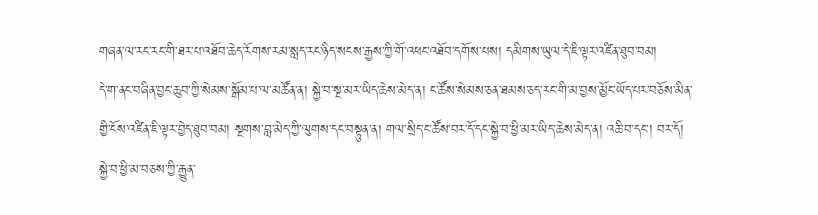གཞན་ལ་རང་རང་གི་ཐར་པ་འཐོབ་ཆེད་རོགས་རམ་སླད་རང་ཉིད་སངས་རྒྱས་ཀྱི་གོ་འཕང་འཐོབ་དགོས་པས། དམིགས་ཡུལ་དེ་ཇི་ལྟར་འཛིན་ཐུབ་བམ།
དེ་ག་ནང་བཞིན་བྱང་ཆུབ་ཀྱི་སེམས་སྒོམ་པ་ལ་མཚོན་ན། སྐྱེ་བ་སྔ་མར་ཡིད་ཆེས་མེད་ན། ང་ཚོས་སེམས་ཅན་ཐམས་ཅད་རང་གི་མ་བྱས་མྱོང་ཡོད་པར་བཅོས་མིན་གྱི་ངོས་འཛིན་ཇི་ལྟར་བྱེད་ཐུབ་བམ། སྔགས་བླ་མེད་ཀྱི་ལུགས་དང་བསྟུན་ན། གལ་སྲིད་ང་ཚོས་བར་དོ་དང་སྐྱེ་བ་ཕྱི་མར་ཡིད་ཆེས་མེད་ན། འཆི་བ་དང་། བར་དོ། སྐྱེ་བ་ཕྱི་མ་བཅས་ཀྱི་རྒྱུན་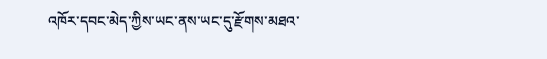འཁོར་དབང་མེད་ཀྱིས་ཡང་ནས་ཡང་དུ་རྫོགས་མཐའ་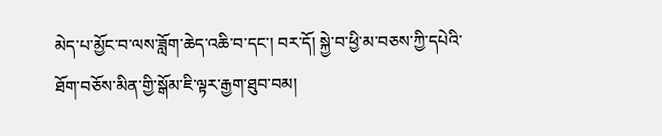མེད་པ་མྱོང་བ་ལས་ཟློག་ཆེད་འཆི་བ་དང་། བར་དོ། སྐྱེ་བ་ཕྱི་མ་བཅས་ཀྱི་དཔེའི་ཐོག་བཅོས་མིན་གྱི་སྒོམ་ཇི་ལྟར་རྒྱག་ཐུབ་བམ།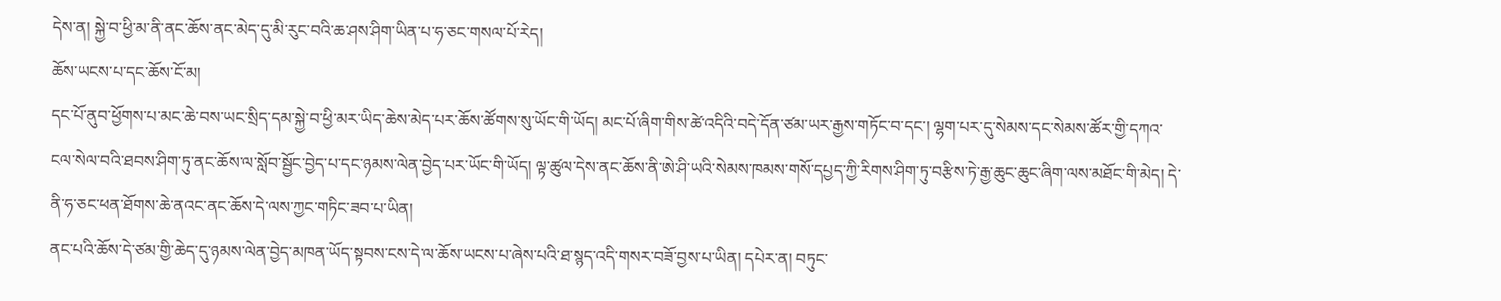དེས་ན། སྐྱེ་བ་ཕྱི་མ་ནི་ནང་ཆོས་ནང་མེད་དུ་མི་རུང་བའི་ཆ་ཤས་ཤིག་ཡིན་པ་ཧ་ཅང་གསལ་པོ་རེད།
ཆོས་ཡངས་པ་དང་ཆོས་ངོ་མ།
དང་པོ་ནུབ་ཕྱོགས་པ་མང་ཆེ་བས་ཡང་སྲིད་དམ་སྐྱེ་བ་ཕྱི་མར་ཡིད་ཆེས་མེད་པར་ཆོས་ཚོགས་སུ་ཡོང་གི་ཡོད། མང་པོ་ཞིག་གིས་ཚེ་འདིའི་བདེ་དོན་ཙམ་ཡར་རྒྱས་གཏོང་བ་དང་། ལྷག་པར་དུ་སེམས་དང་སེམས་ཚོར་གྱི་དཀའ་ངལ་སེལ་བའི་ཐབས་ཤིག་ཏུ་ནང་ཆོས་ལ་སློབ་སྦྱོང་བྱེད་པ་དང་ཉམས་ལེན་བྱེད་པར་ཡོང་གི་ཡོད། ལྟ་ཚུལ་དེས་ནང་ཆོས་ནི་ཨེ་ཤི་ཡའི་སེམས་ཁམས་གསོ་དཔྱད་ཀྱི་རིགས་ཤིག་ཏུ་བརྩིས་ཏེ་རྒྱ་ཆུང་ཆུང་ཞིག་ལས་མཐོང་གི་མེད། དེ་ནི་ཧ་ཅང་ཕན་ཐོགས་ཆེ་ནའང་ནང་ཆོས་དེ་ལས་ཀྱང་གཏིང་ཟབ་པ་ཡིན།
ནང་པའི་ཆོས་དེ་ཙམ་གྱི་ཆེད་དུ་ཉམས་ལེན་བྱེད་མཁན་ཡོད་སྟབས་ངས་དེ་ལ་ཆོས་ཡངས་པ་ཞེས་པའི་ཐ་སྙད་འདི་གསར་བཟོ་བྱས་པ་ཡིན། དཔེར་ན། བཏུང་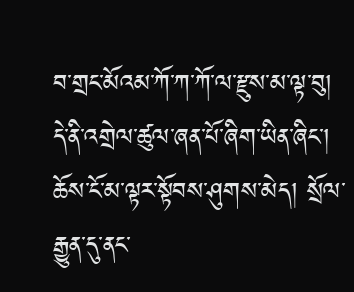བ་གྲང་མོའམ་ཀོ་ཀ་ཀོ་ལ་རྫུས་མ་ལྟ་བུ། དེ་ནི་འགྲེལ་ཚུལ་ཞན་པོ་ཞིག་ཡིན་ཞིང་། ཆོས་ངོ་མ་ལྟར་སྟོབས་ཤུགས་མེད། སྲོལ་རྒྱུན་དུ་ནང་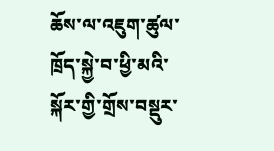ཆོས་ལ་འཇུག་ཚུལ་ཁྲོད་སྐྱེ་བ་ཕྱི་མའི་སྐོར་གྱི་གྲོས་བསྡུར་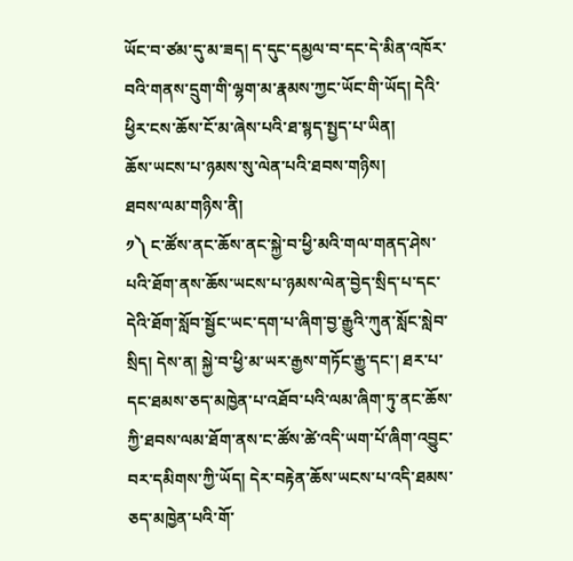ཡོང་བ་ཙམ་དུ་མ་ཟད། ད་དུང་དམྱལ་བ་དང་དེ་མིན་འཁོར་བའི་གནས་དྲུག་གི་ལྷག་མ་རྣམས་ཀྱང་ཡོང་གི་ཡོད། དེའི་ཕྱིར་ངས་ཆོས་ངོ་མ་ཞེས་པའི་ཐ་སྙད་སྤྱད་པ་ཡིན།
ཆོས་ཡངས་པ་ཉམས་སུ་ལེན་པའི་ཐབས་གཉིས།
ཐབས་ལམ་གཉིས་ནི།
༡༽ ང་ཚོས་ནང་ཆོས་ནང་སྐྱེ་བ་ཕྱི་མའི་གལ་གནད་ཤེས་པའི་ཐོག་ནས་ཆོས་ཡངས་པ་ཉམས་ལེན་བྱེད་སྲིད་པ་དང་དེའི་ཐོག་སློབ་སྦྱོང་ཡང་དག་པ་ཞིག་བྱ་རྒྱུའི་ཀུན་སློང་སླེབ་སྲིད། དེས་ན། སྐྱེ་བ་ཕྱི་མ་ཡར་རྒྱས་གཏོང་རྒྱུ་དང་། ཐར་པ་དང་ཐམས་ཅད་མཁྱེན་པ་འཐོབ་པའི་ལམ་ཞིག་ཏུ་ནང་ཆོས་ཀྱི་ཐབས་ལམ་ཐོག་ནས་ང་ཚོས་ཚེ་འདི་ཡག་པོ་ཞིག་འབྱུང་བར་དམིགས་ཀྱི་ཡོད། དེར་བརྟེན་ཆོས་ཡངས་པ་འདི་ཐམས་ཅད་མཁྱེན་པའི་གོ་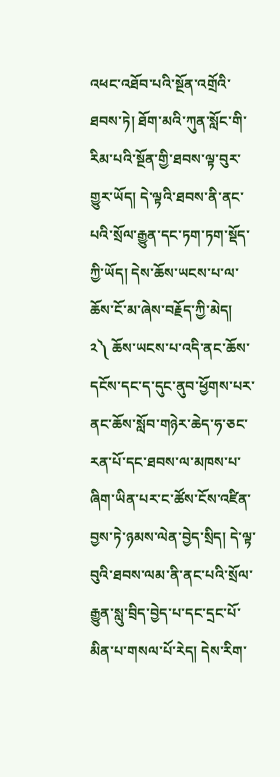འཕང་འཐོབ་པའི་སྔོན་འགྲོའི་ཐབས་ཏེ། ཐོག་མའི་ཀུན་སློང་གི་རིམ་པའི་སྔོན་གྱི་ཐབས་ལྟ་བུར་གྱུར་ཡོད། དེ་ལྟའི་ཐབས་ནི་ནང་པའི་སྲོལ་རྒྱུན་དང་ཏག་ཏག་སྡོད་ཀྱི་ཡོད། དེས་ཆོས་ཡངས་པ་ལ་ཆོས་ངོ་མ་ཞེས་བརྗོད་ཀྱི་མེད།
༢༽ ཆོས་ཡངས་པ་འདི་ནང་ཆོས་དངོས་དང་ད་དུང་ནུབ་ཕྱོགས་པར་ནང་ཆོས་སློབ་གཉེར་ཆེད་ཧ་ཅང་རན་པོ་དང་ཐབས་ལ་མཁས་པ་ཞིག་ཡིན་པར་ང་ཚོས་ངོས་འཛིན་བྱས་ཏེ་ཉམས་ལེན་བྱེད་སྲིད། དེ་ལྟ་བུའི་ཐབས་ལམ་ནི་ནང་པའི་སྲོལ་རྒྱུན་སླུ་བྲིད་བྱེད་པ་དང་དྲང་པོ་མིན་པ་གསལ་པོ་རེད། དེས་རིག་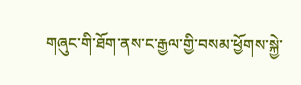གཞུང་གི་ཐོག་ནས་ང་རྒྱལ་གྱི་བསམ་ཕྱོགས་སྐྱེ་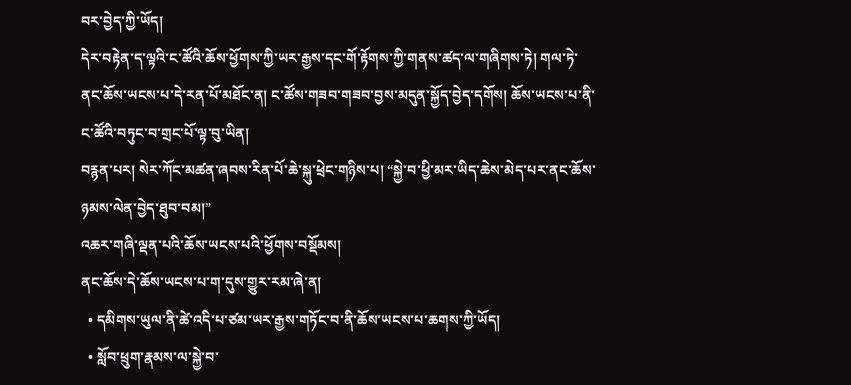བར་བྱེད་ཀྱི་ཡོད།
དེར་བརྟེན་ད་ལྟའི་ང་ཚོའི་ཆོས་ཕྱོགས་ཀྱི་ཡར་རྒྱས་དང་གོ་རྟོགས་ཀྱི་གནས་ཚད་ལ་གཞིགས་ཏེ། གལ་ཏེ་ནང་ཆོས་ཡངས་པ་དེ་རན་པོ་མཐོང་ན། ང་ཚོས་གཟབ་གཟབ་བྱས་མདུན་སྐྱོད་བྱེད་དགོས། ཆོས་ཡངས་པ་ནི་ང་ཚོའི་བཏུང་བ་གྲང་པོ་ལྟ་བུ་ཡིན།
བརྙན་པར། སེར་ཀོང་མཚན་ཞབས་རིན་པོ་ཆེ་སྐུ་ཕྲེང་གཉིས་པ། “སྐྱེ་བ་ཕྱི་མར་ཡིད་ཆེས་མེད་པར་ནང་ཆོས་ཉམས་ལེན་བྱེད་ཐུབ་བམ།”
འཆར་གཞི་ལྡན་པའི་ཆོས་ཡངས་པའི་ཕྱོགས་བསྡོམས།
ནང་ཆོས་དེ་ཆོས་ཡངས་པ་ག་དུས་གྱུར་རམ་ཞེ་ན།
  • དམིགས་ཡུལ་ནི་ཚེ་འདི་པ་ཙམ་ཡར་རྒྱས་གཏོང་བ་ནི་ཆོས་ཡངས་པ་ཆགས་ཀྱི་ཡོད།
  • སློབ་ཕྲུག་རྣམས་ལ་སྐྱེ་བ་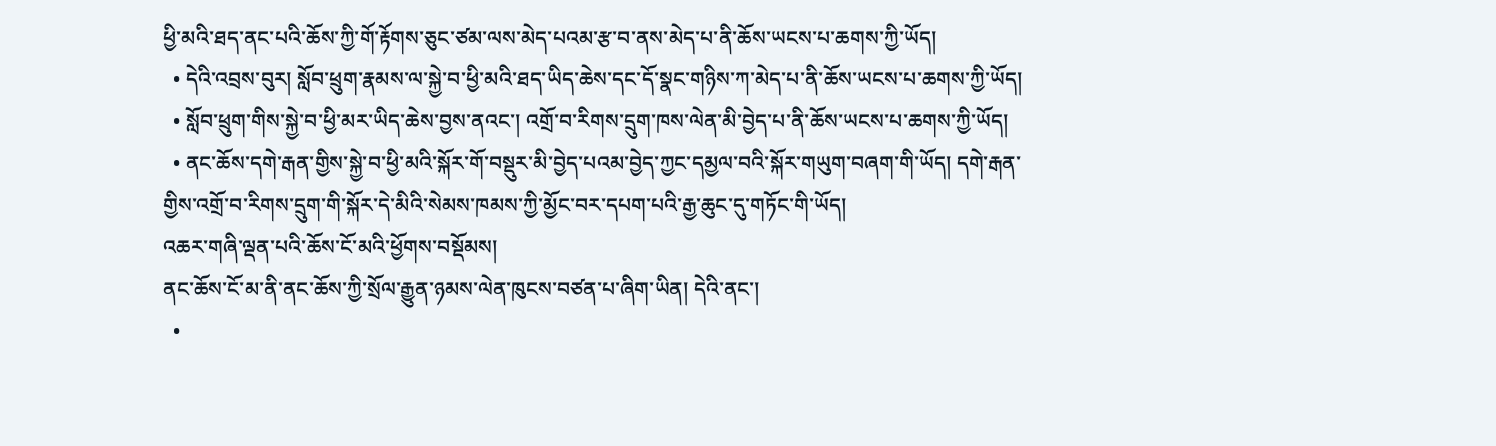ཕྱི་མའི་ཐད་ནང་པའི་ཆོས་ཀྱི་གོ་རྟོགས་ཅུང་ཙམ་ལས་མེད་པའམ་རྩ་བ་ནས་མེད་པ་ནི་ཆོས་ཡངས་པ་ཆགས་ཀྱི་ཡོད།
  • དེའི་འབྲས་བུར། སློབ་ཕྲུག་རྣམས་ལ་སྐྱེ་བ་ཕྱི་མའི་ཐད་ཡིད་ཆེས་དང་དོ་སྣང་གཉིས་ཀ་མེད་པ་ནི་ཆོས་ཡངས་པ་ཆགས་ཀྱི་ཡོད།
  • སློབ་ཕྲུག་གིས་སྐྱེ་བ་ཕྱི་མར་ཡིད་ཆེས་བྱས་ནའང་། འགྲོ་བ་རིགས་དྲུག་ཁས་ལེན་མི་བྱེད་པ་ནི་ཆོས་ཡངས་པ་ཆགས་ཀྱི་ཡོད།
  • ནང་ཆོས་དགེ་རྒན་གྱིས་སྐྱེ་བ་ཕྱི་མའི་སྐོར་གོ་བསྡུར་མི་བྱེད་པའམ་བྱེད་ཀྱང་དམྱལ་བའི་སྐོར་གཡུག་བཞག་གི་ཡོད། དགེ་རྒན་གྱིས་འགྲོ་བ་རིགས་དྲུག་གི་སྐོར་དེ་མིའི་སེམས་ཁམས་ཀྱི་མྱོང་བར་དཔག་པའི་རྒྱ་ཆུང་དུ་གཏོང་གི་ཡོད།
འཆར་གཞི་ལྡན་པའི་ཆོས་ངོ་མའི་ཕྱོགས་བསྡོམས།
ནང་ཆོས་ངོ་མ་ནི་ནང་ཆོས་ཀྱི་སྲོལ་རྒྱུན་ཉམས་ལེན་ཁུངས་བཙན་པ་ཞིག་ཡིན། དེའི་ནང་།
  •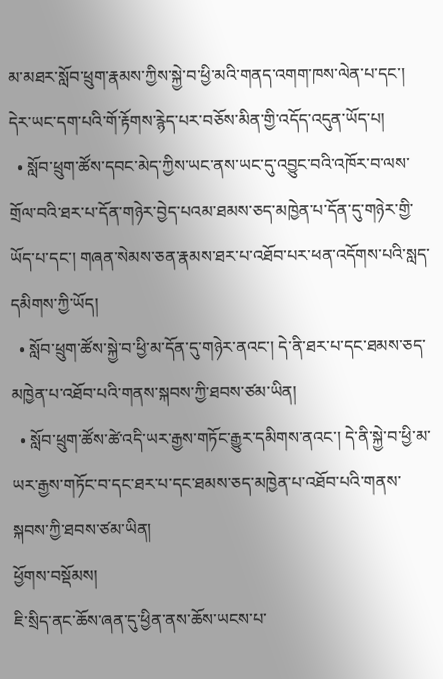མ་མཐར་སློབ་ཕྲུག་རྣམས་ཀྱིས་སྐྱེ་བ་ཕྱི་མའི་གནད་འགག་ཁས་ལེན་པ་དང་། དེར་ཡང་དག་པའི་གོ་རྟོགས་རྙེད་པར་བཅོས་མིན་གྱི་འདོད་འདུན་ཡོད་པ།
  • སློབ་ཕྲུག་ཚོས་དབང་མེད་ཀྱིས་ཡང་ནས་ཡང་དུ་འབྱུང་བའི་འཁོར་བ་ལས་གྲོལ་བའི་ཐར་པ་དོན་གཉེར་བྱེད་པའམ་ཐམས་ཅད་མཁྱེན་པ་དོན་དུ་གཉེར་གྱི་ཡོད་པ་དང་། གཞན་སེམས་ཅན་རྣམས་ཐར་པ་འཐོབ་པར་ཕན་འདོགས་པའི་སླད་དམིགས་ཀྱི་ཡོད།
  • སློབ་ཕྲུག་ཚོས་སྐྱེ་བ་ཕྱི་མ་དོན་དུ་གཉེར་ནའང་། དེ་ནི་ཐར་པ་དང་ཐམས་ཅད་མཁྱེན་པ་འཐོབ་པའི་གནས་སྐབས་ཀྱི་ཐབས་ཙམ་ཡིན།
  • སློབ་ཕྲུག་ཚོས་ཚེ་འདི་ཡར་རྒྱས་གཏོང་རྒྱུར་དམིགས་ནའང་། དེ་ནི་སྐྱེ་བ་ཕྱི་མ་ཡར་རྒྱས་གཏོང་བ་དང་ཐར་པ་དང་ཐམས་ཅད་མཁྱེན་པ་འཐོབ་པའི་གནས་སྐབས་ཀྱི་ཐབས་ཙམ་ཡིན།
ཕྱོགས་བསྡོམས།
ཇི་སྲིད་ནང་ཆོས་ཞན་དུ་ཕྱིན་ནས་ཆོས་ཡངས་པ་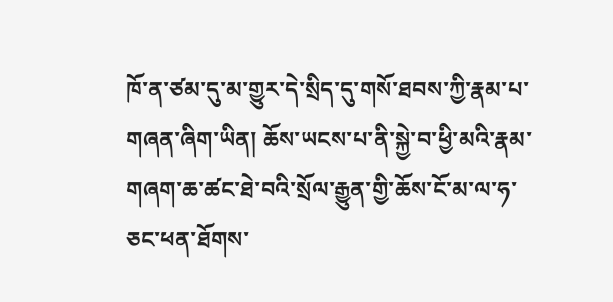ཁོ་ན་ཙམ་དུ་མ་གྱུར་དེ་སྲིད་དུ་གསོ་ཐབས་ཀྱི་རྣམ་པ་གཞན་ཞིག་ཡིན། ཆོས་ཡངས་པ་ནི་སྐྱེ་བ་ཕྱི་མའི་རྣམ་གཞག་ཆ་ཚང་ཐེ་བའི་སྲོལ་རྒྱུན་གྱི་ཆོས་ངོ་མ་ལ་ཧ་ཅང་ཕན་ཐོགས་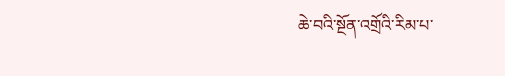ཆེ་བའི་སྔོན་འགྲོའི་རིམ་པ་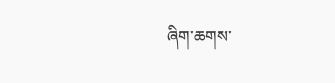ཞིག་ཆགས་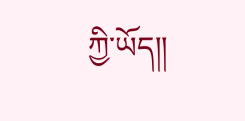ཀྱི་ཡོད།།